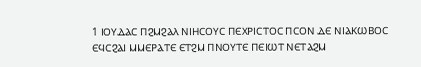1 ⲒⲞⲨⲆⲀⲤ ⲠϨⲘϨⲀⲖ ⲚⲒⲎⲤⲞⲨⲤ ⲠⲈⲬⲢⲒⲤⲦⲞⲤ ⲠⲤⲞⲚ ⲆⲈ ⲚⲒⲀⲔⲰⲂⲞⲤ ⲈϤⲤϨⲀⲒ ⲘⲘⲈⲢⲀⲦⲈ ⲈⲦϨⲘ ⲠⲚⲞⲨⲦⲈ ⲠⲈⲒⲰⲦ ⲚⲈⲦⲀϨⲘ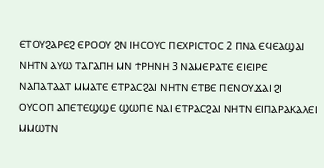ⲈⲦⲞⲨϨⲀⲢⲈϨ ⲈⲢⲞⲞⲨ ϨⲚ ⲒⲎⲤⲞⲨⲤ ⲠⲈⲬⲢⲒⲤⲦⲞⲤ 2 ⲠⲚⲀ ⲈϤⲈⲀϢⲀⲒ ⲚⲎⲦⲚ ⲀⲨⲰ ⲦⲀⲄⲀⲠⲎ ⲘⲚ ϮⲢⲎⲚⲎ 3 ⲚⲀⲘⲈⲢⲀⲦⲈ ⲈⲒⲈⲒⲢⲈ ⲚⲀⲠⲀⲦⲀⲀⲦ ⲘⲘⲀⲦⲈ ⲈⲦⲢⲀⲤϨⲀⲒ ⲚⲎⲦⲚ ⲈⲦⲂⲈ ⲠⲈⲚⲞⲨϪⲀⲒ ϨⲒ ⲞⲨⲤⲞⲠ ⲀⲠⲈⲦⲈϢϢⲈ ϢⲰⲠⲈ ⲚⲀⲒ ⲈⲦⲢⲀⲤϨⲀⲒ ⲚⲎⲦⲚ ⲈⲒⲠⲀⲢⲀⲔⲀⲖⲈⲒ ⲘⲘⲰⲦⲚ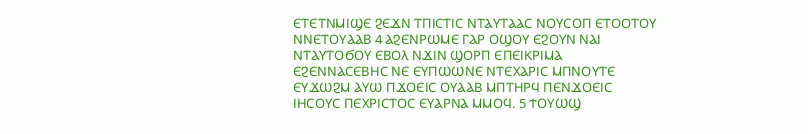ⲈⲦⲈⲦⲚⲘⲒϢⲈ ϨⲈϪⲚ ⲦⲠⲒⲤⲦⲒⲤ ⲚⲦⲀⲨⲦⲀⲀⲤ ⲚⲞⲨⲤⲞⲠ ⲈⲦⲞⲞⲦⲞⲨ ⲚⲚⲈⲦⲞⲨⲀⲀⲂ 4 ⲀϨⲈⲚⲢⲰⲘⲈ ⲄⲀⲢ ⲞϢⲞⲨ ⲈϨⲞⲨⲚ ⲚⲀⲒ ⲚⲦⲀⲨⲦⲞϬⲞⲨ ⲈⲂⲞⲖ ⲚϪⲒⲚ ϢⲞⲢⲠ ⲈⲠⲈⲒⲔⲢⲒⲘⲀ ⲈϨⲈⲚⲚⲀⲤⲈⲂⲎⲤ ⲚⲈ ⲈⲨⲠⲰⲰⲚⲈ ⲚⲦⲈⲬⲀⲢⲒⲤ ⲘⲠⲚⲞⲨⲦⲈ ⲈⲨϪⲰϨⲘ ⲀⲨⲰ ⲠϪⲞⲈⲒⲤ ⲞⲨⲀⲀⲂ ⲘⲠⲦⲎⲢϤ ⲠⲈⲚϪⲞⲈⲒⲤ ⲒⲎⲤⲞⲨⲤ ⲠⲈⲬⲢⲒⲤⲦⲞⲤ ⲈⲨⲀⲢⲚⲀ ⲘⲘⲞϤ. 5 ϮⲞⲨⲰϢ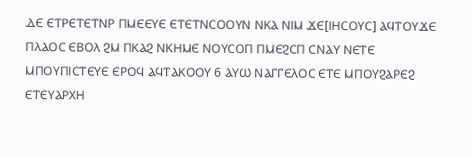ⲆⲈ ⲈⲦⲢⲈⲦⲈⲦⲚⲢ ⲠⲘⲈⲈⲨⲈ ⲈⲦⲈⲦⲚⲤⲞⲞⲨⲚ ⲚⲔⲀ ⲚⲒⲘ ϪⲈ[ⲒⲎⲤⲞⲨⲤ] ⲀϤⲦⲞⲨϪⲈ ⲠⲖⲀⲞⲤ ⲈⲂⲞⲖ ϨⲘ ⲠⲔⲀϨ ⲚⲔⲎⲘⲈ ⲚⲞⲨⲤⲞⲠ ⲠⲘⲈϨⲤⲠ ⲤⲚⲀⲨ ⲚⲈⲦⲈ ⲘⲠⲞⲨⲠⲒⲤⲦⲈⲨⲈ ⲈⲢⲞϤ ⲀϤⲦⲀⲔⲞⲞⲨ 6 ⲀⲨⲰ ⲚⲀⲄⲄⲈⲖⲞⲤ ⲈⲦⲈ ⲘⲠⲞⲨϨⲀⲢⲈϨ ⲈⲦⲈⲨⲀⲢⲬⲎ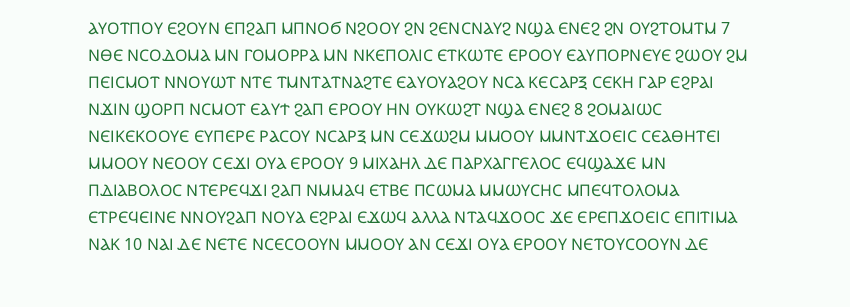ⲀⲨⲞⲦⲠⲞⲨ ⲈϨⲞⲨⲚ ⲈⲠϨⲀⲠ ⲘⲠⲚⲞϬ ⲚϨⲞⲞⲨ ϨⲚ ϨⲈⲚⲤⲚⲀⲨϨ ⲚϢⲀ ⲈⲚⲈϨ ϨⲚ ⲞⲨϨⲦⲞⲘⲦⲘ 7 ⲚⲐⲈ ⲚⲤⲞⲆⲞⲘⲀ ⲘⲚ ⲄⲞⲘⲞⲢⲢⲀ ⲘⲚ ⲚⲔⲈⲠⲞⲖⲒⲤ ⲈⲦⲔⲰⲦⲈ ⲈⲢⲞⲞⲨ ⲈⲀⲨⲠⲞⲢⲚⲈⲨⲈ ϨⲰⲞⲨ ϨⲘ ⲠⲈⲒⲤⲘⲞⲦ ⲚⲚⲞⲨⲰⲦ ⲚⲦⲈ ⲦⲘⲚⲦⲀⲦⲚⲀϨⲦⲈ ⲈⲀⲨⲞⲨⲀϨⲞⲨ ⲚⲤⲀ ⲔⲈⲤⲀⲢⲜ ⲤⲈⲔⲎ ⲄⲀⲢ ⲈϨⲢⲀⲒ ⲚϪⲒⲚ ϢⲞⲢⲠ ⲚⲤⲘⲞⲦ ⲈⲀⲨϮ ϨⲀⲠ ⲈⲢⲞⲞⲨ ⲎⲚ ⲞⲨⲔⲰϨⲦ ⲚϢⲀ ⲈⲚⲈϨ 8 ϨⲞⲘⲀⲒⲰⲤ ⲚⲈⲒⲔⲈⲔⲞⲞⲨⲈ ⲈⲨⲠⲈⲢⲈ ⲢⲀⲤⲞⲨ ⲚⲤⲀⲢⲜ ⲘⲚ ⲤⲈϪⲰϨⲘ ⲘⲘⲞⲞⲨ ⲘⲘⲚⲦϪⲞⲈⲒⲤ ⲤⲈⲀⲐⲎⲦⲈⲒ ⲘⲘⲞⲞⲨ ⲚⲈⲞⲞⲨ ⲤⲈϪⲒ ⲞⲨⲀ ⲈⲢⲞⲞⲨ 9 ⲘⲒⲬⲀⲎⲖ ⲆⲈ ⲠⲀⲢⲬⲀⲄⲄⲈⲖⲞⲤ ⲈϤϢⲀϪⲈ ⲘⲚ ⲠⲆⲒⲀⲂⲞⲖⲞⲤ ⲚⲦⲈⲢⲈϤϪⲒ ϨⲀⲠ ⲚⲘⲘⲀϤ ⲈⲦⲂⲈ ⲠⲤⲰⲘⲀ ⲘⲘⲰⲨⲤⲎⲤ ⲘⲠⲈϤⲦⲞⲖⲞⲘⲀ ⲈⲦⲢⲈϤⲈⲒⲚⲈ ⲚⲚⲞⲨϨⲀⲠ ⲚⲞⲨⲀ ⲈϨⲢⲀⲒ ⲈϪⲰϤ ⲀⲖⲖⲀ ⲚⲦⲀϤϪⲞⲞⲤ ϪⲈ ⲈⲢⲈⲠϪⲞⲈⲒⲤ ⲈⲠⲒⲦⲒⲘⲀ ⲚⲀⲔ 10 ⲚⲀⲒ ⲆⲈ ⲚⲈⲦⲈ ⲚⲤⲈⲤⲞⲞⲨⲚ ⲘⲘⲞⲞⲨ ⲀⲚ ⲤⲈϪⲒ ⲞⲨⲀ ⲈⲢⲞⲞⲨ ⲚⲈⲦⲞⲨⲤⲞⲞⲨⲚ ⲆⲈ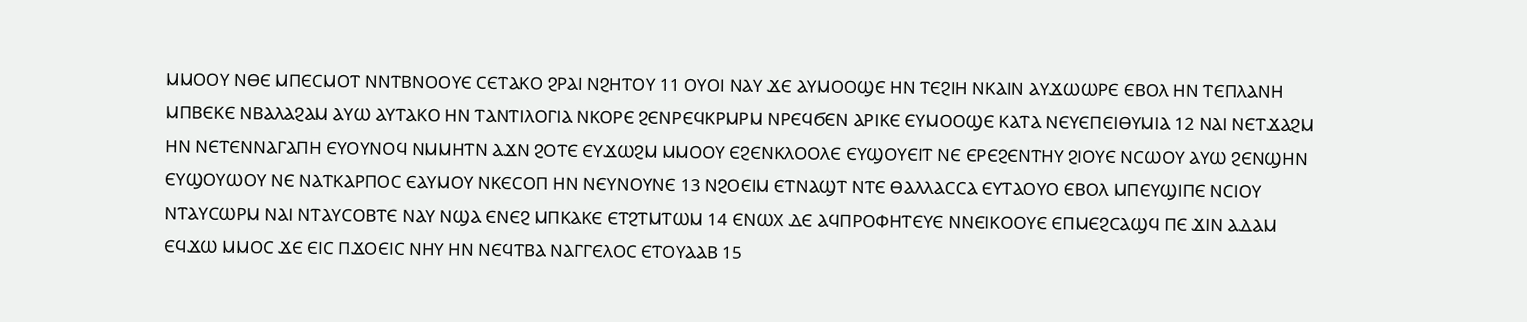ⲘⲘⲞⲞⲨ ⲚⲐⲈ ⲘⲠⲈⲤⲘⲞⲦ ⲚⲚⲦⲂⲚⲞⲞⲨⲈ ⲤⲈⲦⲀⲔⲞ ϨⲢⲀⲒ ⲚϨⲎⲦⲞⲨ 11 ⲞⲨⲞⲒ ⲚⲀⲨ ϪⲈ ⲀⲨⲘⲞⲞϢⲈ ⲎⲚ ⲦⲈϨⲒⲎ ⲚⲔⲀⲒⲚ ⲀⲨϪⲰⲰⲢⲈ ⲈⲂⲞⲖ ⲎⲚ ⲦⲈⲠⲖⲀⲚⲎ ⲘⲠⲂⲈⲔⲈ ⲚⲂⲀⲖⲀϨⲀⲘ ⲀⲨⲰ ⲀⲨⲦⲀⲔⲞ ⲎⲚ ⲦⲀⲚⲦⲒⲖⲞⲄⲒⲀ ⲚⲔⲞⲢⲈ ϨⲈⲚⲢⲈϤⲔⲢⲘⲢⲘ ⲚⲢⲈϤϬⲈⲚ ⲀⲢⲒⲔⲈ ⲈⲨⲘⲞⲞϢⲈ ⲔⲀⲦⲀ ⲚⲈⲨⲈⲠⲈⲒⲐⲨⲘⲒⲀ 12 ⲚⲀⲒ ⲚⲈⲦϪⲀϨⲘ ⲎⲚ ⲚⲈⲦⲈⲚⲚⲀⲄⲀⲠⲎ ⲈⲨⲞⲨⲚⲞϤ ⲚⲘⲘⲎⲦⲚ ⲀϪⲚ ϨⲞⲦⲈ ⲈⲨϪⲰϨⲘ ⲘⲘⲞⲞⲨ ⲈϨⲈⲚⲔⲖⲞⲞⲖⲈ ⲈⲨϢⲞⲨⲈⲒⲦ ⲚⲈ ⲈⲢⲈϨⲈⲚⲦⲎⲨ ϨⲒⲞⲨⲈ ⲚⲤⲰⲞⲨ ⲀⲨⲰ ϨⲈⲚϢⲎⲚ ⲈⲨϢⲞⲨⲰⲞⲨ ⲚⲈ ⲚⲀⲦⲔⲀⲢⲠⲞⲤ ⲈⲀⲨⲘⲞⲨ ⲚⲔⲈⲤⲞⲠ ⲎⲚ ⲚⲈⲨⲚⲞⲨⲚⲈ 13 ⲚϨⲞⲈⲒⲘ ⲈⲦⲚⲀϢⲦ ⲚⲦⲈ ⲐⲀⲖⲖⲀⲤⲤⲀ ⲈⲨⲦⲀⲞⲨⲞ ⲈⲂⲞⲖ ⲘⲠⲈⲨϢⲒⲠⲈ ⲚⲤⲒⲞⲨ ⲚⲦⲀⲨⲤⲰⲢⲘ ⲚⲀⲒ ⲚⲦⲀⲨⲤⲞⲂⲦⲈ ⲚⲀⲨ ⲚϢⲀ ⲈⲚⲈϨ ⲘⲠⲔⲀⲔⲈ ⲈⲦϨⲦⲘⲦⲰⲘ 14 ⲈⲚⲰⲬ ⲆⲈ ⲀϤⲠⲢⲞⲪⲎⲦⲈⲨⲈ ⲚⲚⲈⲒⲔⲞⲞⲨⲈ ⲈⲠⲘⲈϨⲤⲀϢϤ ⲠⲈ ϪⲒⲚ ⲀⲆⲀⲘ ⲈϤϪⲰ ⲘⲘⲞⲤ ϪⲈ ⲈⲒⲤ ⲠϪⲞⲈⲒⲤ ⲚⲎⲨ ⲎⲚ ⲚⲈϤⲦⲂⲀ ⲚⲀⲄⲄⲈⲖⲞⲤ ⲈⲦⲞⲨⲀⲀⲂ 15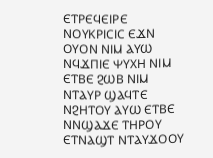ⲈⲦⲢⲈϤⲈⲒⲢⲈ ⲚⲞⲨⲔⲢⲒⲤⲒⲤ ⲈϪⲚ ⲞⲨⲞⲚ ⲚⲒⲘ ⲀⲨⲰ ⲚϤϪⲠⲒⲈ ⲮⲨⲬⲎ ⲚⲒⲘ ⲈⲦⲂⲈ ϨⲰⲂ ⲚⲒⲘ ⲚⲦⲀⲨⲢ ϢⲀϤⲦⲈ ⲚϨⲎⲦⲞⲨ ⲀⲨⲰ ⲈⲦⲂⲈ ⲚⲚϢⲀϪⲈ ⲦⲎⲢⲞⲨ ⲈⲦⲚⲀϢⲦ ⲚⲦⲀⲨϪⲞⲞⲨ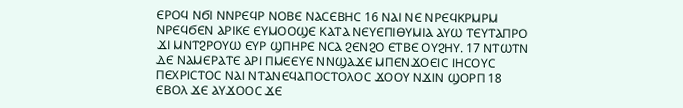ⲈⲢⲞϤ ⲚϬⲒ ⲚⲚⲢⲈϤⲢ ⲚⲞⲂⲈ ⲚⲀⲤⲈⲂⲎⲤ 16 ⲚⲀⲒ ⲚⲈ ⲚⲢⲈϤⲔⲢⲘⲢⲘ ⲚⲢⲈϤϬⲈⲚ ⲀⲢⲒⲔⲈ ⲈⲨⲘⲞⲞϢⲈ ⲔⲀⲦⲀ ⲚⲈⲨⲈⲠⲒⲐⲨⲘⲒⲀ ⲀⲨⲰ ⲦⲈⲨⲦⲀⲠⲢⲞ ϪⲒ ⲘⲚⲦϨⲢⲞⲨⲰ ⲈⲨⲢ ϢⲠⲎⲢⲈ ⲚⲤⲀ ϨⲈⲚϨⲞ ⲈⲦⲂⲈ ⲞⲨϨⲎⲨ. 17 ⲚⲦⲰⲦⲚ ⲆⲈ ⲚⲀⲘⲈⲢⲀⲦⲈ ⲀⲢⲒ ⲠⲘⲈⲈⲨⲈ ⲚⲚϢⲀϪⲈ ⲘⲠⲈⲚϪⲞⲈⲒⲤ ⲒⲎⲤⲞⲨⲤ ⲠⲈⲬⲢⲒⲤⲦⲞⲤ ⲚⲀⲒ ⲚⲦⲀⲚⲈϤⲀⲠⲞⲤⲦⲞⲖⲞⲤ ϪⲞⲞⲨ ⲚϪⲒⲚ ϢⲞⲢⲠ 18 ⲈⲂⲞⲖ ϪⲈ ⲀⲨϪⲞⲞⲤ ϪⲈ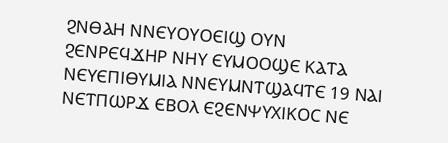ϨⲚⲐⲀⲎ ⲚⲚⲈⲨⲞⲨⲞⲈⲒϢ ⲞⲨⲚ ϨⲈⲚⲢⲈϤϪⲎⲢ ⲚⲎⲨ ⲈⲨⲘⲞⲞϢⲈ ⲔⲀⲦⲀ ⲚⲈⲨⲈⲠⲒⲐⲨⲘⲒⲀ ⲚⲚⲈⲨⲘⲚⲦϢⲀϤⲦⲈ 19 ⲚⲀⲒ ⲚⲈⲦⲠⲰⲢϪ ⲈⲂⲞⲖ ⲈϨⲈⲚⲮⲨⲬⲒⲔⲞⲤ ⲚⲈ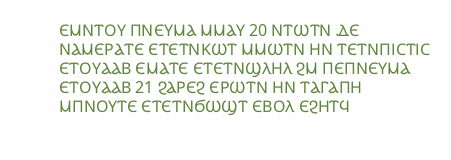ⲈⲘⲚⲦⲞⲨ ⲠⲚⲈⲨⲘⲀ ⲘⲘⲀⲨ 20 ⲚⲦⲰⲦⲚ ⲆⲈ ⲚⲀⲘⲈⲢⲀⲦⲈ ⲈⲦⲈⲦⲚⲔⲰⲦ ⲘⲘⲰⲦⲚ ⲎⲚ ⲦⲈⲦⲚⲠⲒⲤⲦⲒⲤ ⲈⲦⲞⲨⲀⲀⲂ ⲈⲘⲀⲦⲈ ⲈⲦⲈⲦⲚϢⲖⲎⲖ ϨⲘ ⲠⲈⲠⲚⲈⲨⲘⲀ ⲈⲦⲞⲨⲀⲀⲂ 21 ϨⲀⲢⲈϨ ⲈⲢⲰⲦⲚ ⲎⲚ ⲦⲀⲄⲀⲠⲎ ⲘⲠⲚⲞⲨⲦⲈ ⲈⲦⲈⲦⲚϬⲰϢⲦ ⲈⲂⲞⲖ ⲈϨⲎⲦϤ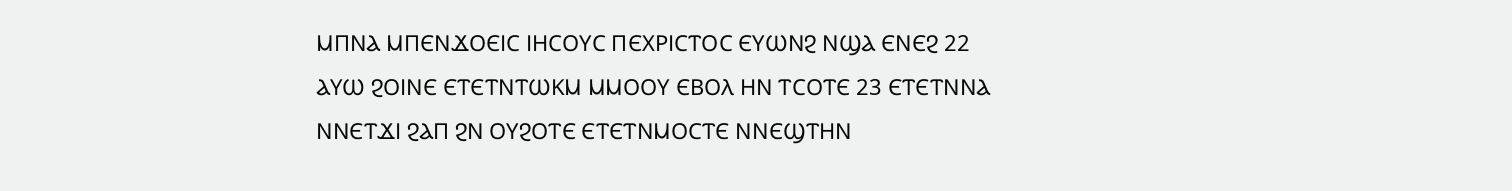ⲘⲠⲚⲀ ⲘⲠⲈⲚϪⲞⲈⲒⲤ ⲒⲎⲤⲞⲨⲤ ⲠⲈⲬⲢⲒⲤⲦⲞⲤ ⲈⲨⲰⲚϨ ⲚϢⲀ ⲈⲚⲈϨ 22 ⲀⲨⲰ ϨⲞⲒⲚⲈ ⲈⲦⲈⲦⲚⲦⲰⲔⲘ ⲘⲘⲞⲞⲨ ⲈⲂⲞⲖ ⲎⲚ ⲦⲤⲞⲦⲈ 23 ⲈⲦⲈⲦⲚⲚⲀ ⲚⲚⲈⲦϪⲒ ϨⲀⲠ ϨⲚ ⲞⲨϨⲞⲦⲈ ⲈⲦⲈⲦⲚⲘⲞⲤⲦⲈ ⲚⲚⲈϢⲦⲎⲚ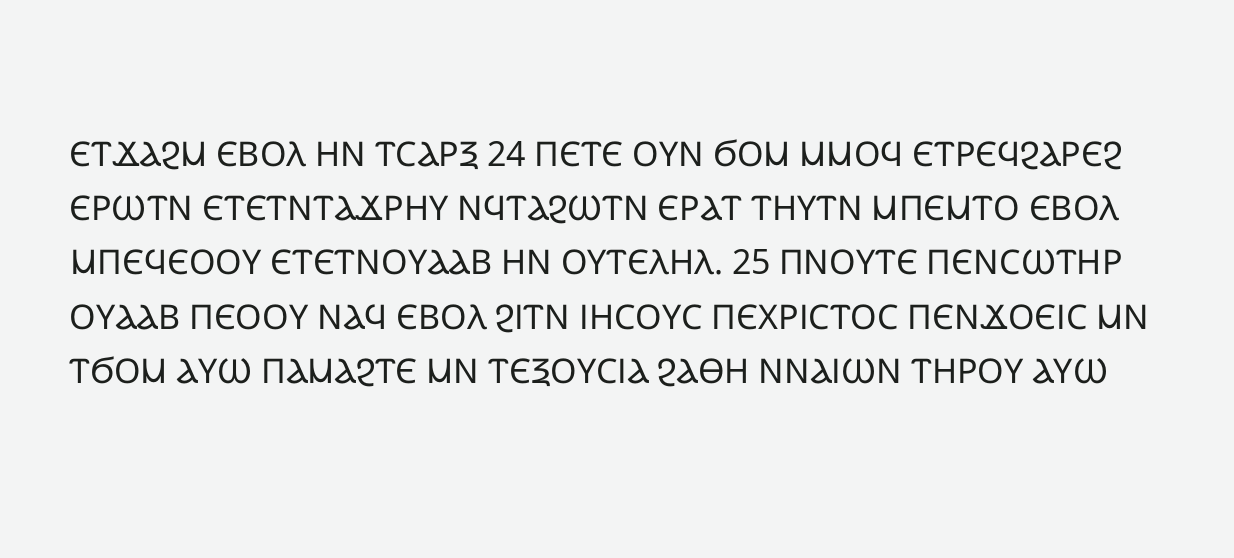ⲈⲦϪⲀϨⲘ ⲈⲂⲞⲖ ⲎⲚ ⲦⲤⲀⲢⲜ 24 ⲠⲈⲦⲈ ⲞⲨⲚ ϬⲞⲘ ⲘⲘⲞϤ ⲈⲦⲢⲈϤϨⲀⲢⲈϨ ⲈⲢⲰⲦⲚ ⲈⲦⲈⲦⲚⲦⲀϪⲢⲎⲨ ⲚϤⲦⲀϨⲰⲦⲚ ⲈⲢⲀⲦ ⲦⲎⲨⲦⲚ ⲘⲠⲈⲘⲦⲞ ⲈⲂⲞⲖ ⲘⲠⲈϤⲈⲞⲞⲨ ⲈⲦⲈⲦⲚⲞⲨⲀⲀⲂ ⲎⲚ ⲞⲨⲦⲈⲖⲎⲖ. 25 ⲠⲚⲞⲨⲦⲈ ⲠⲈⲚⲤⲰⲦⲎⲢ ⲞⲨⲀⲀⲂ ⲠⲈⲞⲞⲨ ⲚⲀϤ ⲈⲂⲞⲖ ϨⲒⲦⲚ ⲒⲎⲤⲞⲨⲤ ⲠⲈⲬⲢⲒⲤⲦⲞⲤ ⲠⲈⲚϪⲞⲈⲒⲤ ⲘⲚ ⲦϬⲞⲘ ⲀⲨⲰ ⲠⲀⲘⲀϨⲦⲈ ⲘⲚ ⲦⲈⲜⲞⲨⲤⲒⲀ ϨⲀⲐⲎ ⲚⲚⲀⲒⲰⲚ ⲦⲎⲢⲞⲨ ⲀⲨⲰ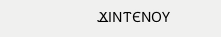ϪⲒⲚⲦⲈⲚⲞⲨ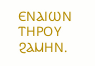ⲈⲚⲀⲒⲰⲚ ⲦⲎⲢⲞⲨ ϨⲀⲘⲎⲚ.